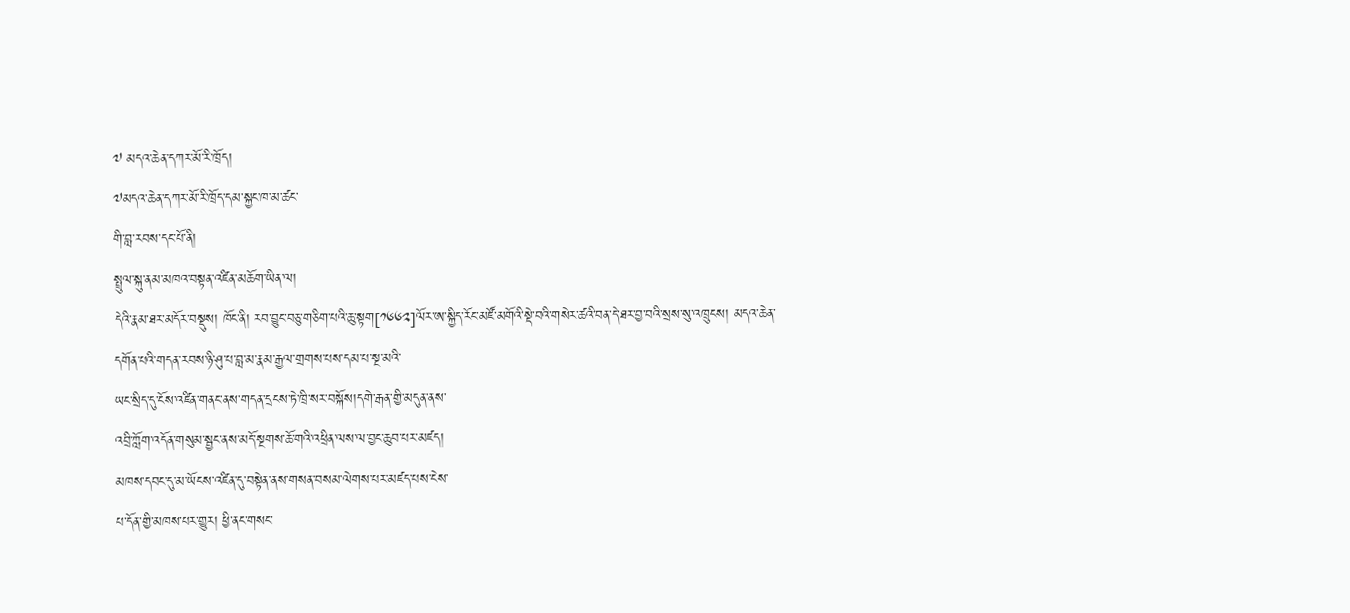༧ མདའ་ཆེན་དཀར་མོ་རི་ཁྲོད།
༧མདའ་ཆེན་དཀར་མོ་རི་ཁྲོད་དམ་སྐྱང་ཁ་མ་ཚང་
གི་བླ་རབས་དང་པོ་ནི།
སྤྲུལ་སྐུ་ནམ་མཁའ་བསྟན་འཛིན་མཆོག་ཡིན་ལ།
དེའི་རྣམ་ཐར་མདོར་བསྡུས། ཁོང་ནི། རབ་བྱུང་བཅུ་གཅིག་པའི་ཆུ་སྟག[༡༦༦༢]ལོར་ཨ་སྐྱིད་རོང་མཛོ་མགོའི་སྡེ་བའི་གསེར་ཚའི་བན་དེ་ཐར་བྱ་བའི་སྲས་སུ་འཁྲུངས། མདའ་ཆེན་དགོན་པའི་གདན་རབས་ཉི་ཤུ་པ་བླ་མ་རྣམ་རྒྱལ་གྲགས་པས་དམ་པ་སྔ་མའི་
ཡང་སྲིད་དུ་ངོས་འཛིན་གནང་ནས་གདན་དྲངས་ཏེ་ཁྲི་སར་བསྐོས།དགེ་རྒན་གྱི་མདུན་ནས་
འབྲི་ཀློག་འདོན་གསུམ་སྦྱང་ནས་མདོ་སྔགས་ཆོ་གའི་འཕྲིན་ལས་ལ་བྱང་ཆུབ་པར་མཛད།
མཁས་དབང་དུ་མ་ཡོངས་འཛིན་དུ་བསྟེན་ནས་གསན་བསམ་ལེགས་པར་མཛད་པས་ངེས་
པ་དོན་གྱི་མཁས་པར་གྱུར། ཕྱི་ནང་གསང་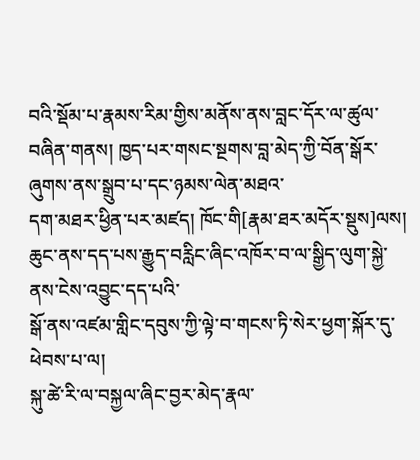བའི་སྡོམ་པ་རྣམས་རིམ་གྱིས་མནོས་ནས་བླང་དོར་ལ་ཚུལ་བཞིན་གནས། ཁྱད་པར་གསང་སྔགས་བླ་མེད་ཀྱི་བོན་སྒོར་ཞུགས་ནས་སྒྲུབ་པ་དང་ཉམས་ལེན་མཐའ་
དག་མཐར་ཕྱིན་པར་མཛད། ཁོང་གི[རྣམ་ཐར་མདོར་སྡུས]ལས།
ཆུང་ནས་དད་པས་རྒྱུད་བརླིང་ཞིང་འཁོར་བ་ལ་སྒྱིད་ལུག་སྐྱེ་ནས་ངེས་འབྱུང་དད་པའི་
སྒོ་ནས་འཛམ་གླིང་དབུས་ཀྱི་ལྟེ་བ་གངས་ཏི་སེར་ཕྱག་སྐོར་དུ་ཕེབས་པ་ལ།
སྐུ་ཚེ་རི་ལ་བསྐྱལ་ཞིང་བྱར་མེད་རྣལ་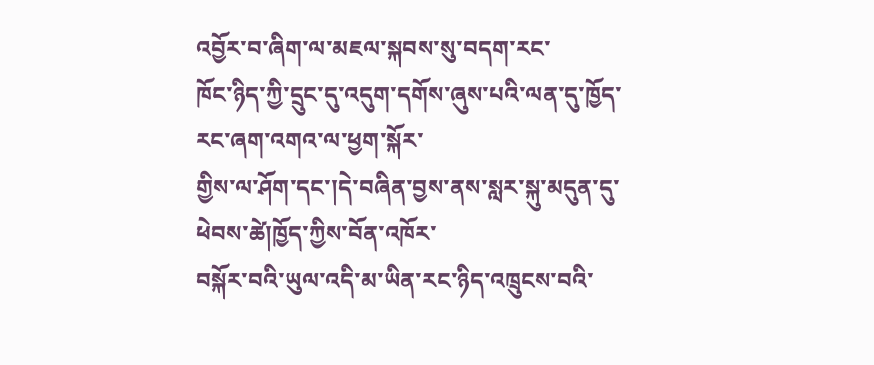འབྱོར་བ་ཞིག་ལ་མཇལ་སྐབས་སུ་བདག་རང་
ཁོང་ཉིད་ཀྱི་དྲུང་དུ་འདུག་དགོས་ཞུས་པའི་ལན་དུ་ཁྱོད་རང་ཞག་འགའ་ལ་ཕྱག་སྐོར་
གྱིས་ལ་ཤོག་དང་།དེ་བཞིན་བྱས་ནས་སླར་སྐུ་མདུན་དུ་ཕེབས་ཚེ།ཁྱོད་ཀྱིས་བོན་འཁོར་
བསྐོར་བའི་ཡུལ་འདི་མ་ཡིན་རང་ཉིད་འཁྲུངས་བའི་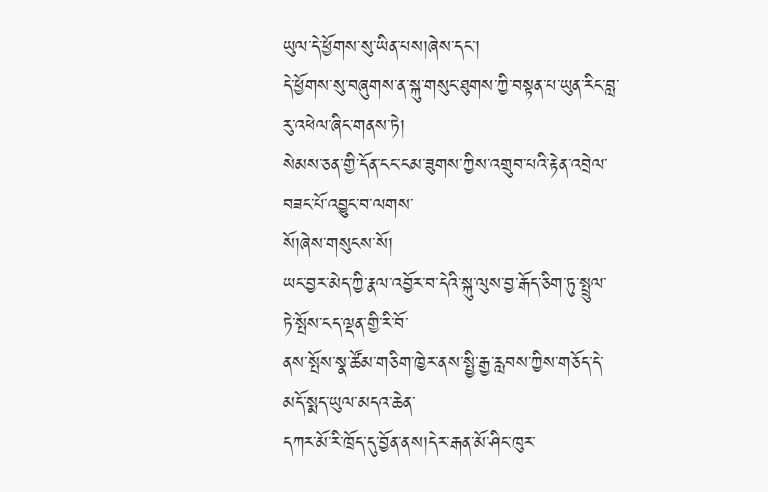ཡུལ་དེ་ཕྱོགས་སུ་ཡིན་པས།ཞེས་དང་།
དེ་ཕྱོགས་སུ་བཞུགས་ན་སྐུ་གསུང་ཐུགས་ཀྱི་བསྟན་པ་ཡུན་རིང་བླ་རུ་འཕེལ་ཞིང་གནས་ཏེ།
སེམས་ཅན་གྱི་དོན་ངང་ངམ་ཟུགས་ཀྱིས་འགྲུབ་པའི་རྟེན་འབྲེལ་བཟང་པོ་འབྱུང་བ་ལགས་
སོ།ཞེས་གསུངས་སོ།
ཡང་བྱར་མེད་ཀྱི་རྣལ་འབྱོར་བ་དེའི་སྐུ་ལུས་བྱ་རྒོད་ཅིག་ཏུ་སྤྲུལ་ཏེ་སྤོས་ངད་ལྡན་གྱི་རི་བོ་
ནས་སྤོས་སྣ་ཚོམ་གཅིག་ཁྱེར་ནས་སྤྱི་རྒྱ་རླབས་ཀྱིས་གཅོད་དེ་མདོ་སྨད་ཡུལ་མདའ་ཆེན་
དཀར་མོ་རི་ཁྲོད་དུ་བྱོན་ནས།དེར་རྒན་མོ་ཤིང་ཁུར་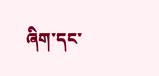ཞིག་དང་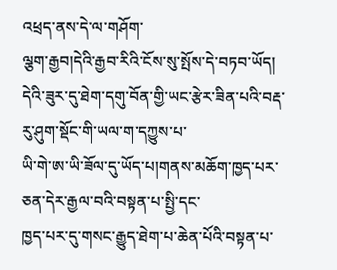འཕྲད་ནས་དེ་ལ་གཤོག་
ལྕག་རྒྱབ།དེའི་རྒྱབ་རིའི་ངོས་སུ་སྤོས་དེ་བཏབ་ཡོད། དེའི་ཟུར་དུ་ཐེག་དགུ་བོན་གྱི་ཡང་རྩེར་ཟིན་པའི་བརྡ་རུ་ཤུག་སྡོང་གི་ཡལ་ག་དཀྱུས་པ་
ཡི་གེ་ཨ་ཡི་ཟོལ་དུ་ཡོད་པ།གནས་མཆོག་ཁྱད་པར་ཅན་དེར་རྒྱལ་བའི་བསྟན་པ་སྤྱི་དང་
ཁྱད་པར་དུ་གསང་རྒྱུད་ཐེག་པ་ཆེན་པོའི་བསྟན་པ་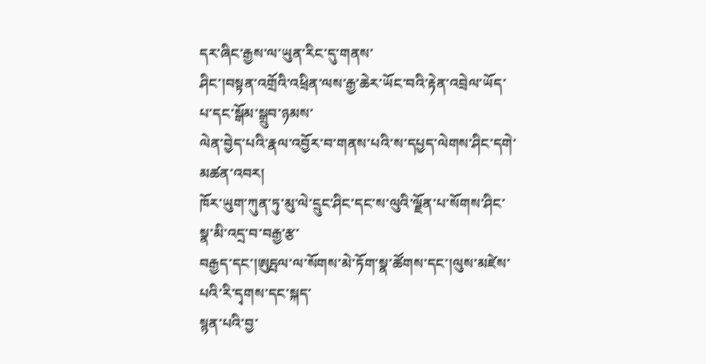དར་ཞིང་རྒྱས་ལ་ཡུན་རིང་དུ་གནས་
ཤིང་།བསྟན་འགྲོའི་འཕྲིན་ལས་རྒྱ་ཆེར་ཡོང་བའི་རྟེན་འབྲེལ་ཡོད་པ་དང་སྒོམ་སྒྲུབ་ཉམས་
ལེན་བྱེད་པའི་རྣལ་འབྱོར་བ་གནས་པའི་ས་དཔྱད་ལེགས་ཤིང་དགེ་མཚན་འབར།
ཁོར་ཡུག་ཀུན་ཏུ་མུ་ལེ་དྲུང་ཤིང་དང་ས་ལུའི་ལྗོན་པ་སོགས་ཤིང་སྣ་མི་འདྲ་བ་བརྒྱ་རྩ་
བརྒྱད་དང་།ཨུདྤལ་ལ་སོགས་མེ་ཏོག་སྣ་ཚོགས་དང་།ལུས་མཛེས་པའི་རི་དྭགས་དང་སྐད་
སྙན་པའི་བྱ་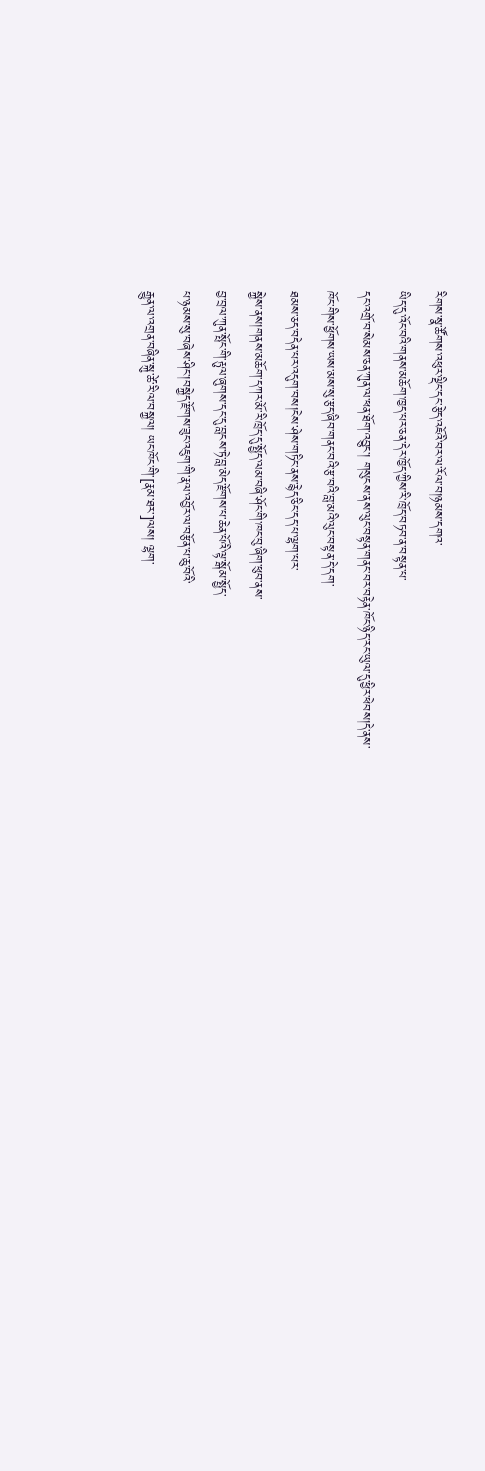རིགས་སྣ་ཚོགས་འཕུར་ལྡིང་དང་རྩེད་འཇོའི་བར་ལ་རོལ་བ།ཉམས་དགའ་
ཡིད་དུ་འོང་བའི་གནས་མཆོག་ཁྱད་པར་ཅན་དེར་ཁྱོད་ཀྱིས་རི་ཁྲོད་བཏབ་ན་བསྟན་པ་
དང་འགྲོ་བ་སེམས་ཅན་ཀུན་ལ་ཕན་ཐོག་འབྱུང་། གསུངས་ནས་ལུང་བསྟན་གནང་བར་བརྟེན་ཁོང་ཉིད་རང་ཡུལ་དུ་ཕྱིར་ཕེབས།དེ་ནས་
ཁོང་གིས་ཕྱོགས་ཡས་མས་སུ་རྩད་ཞིབ་གནང་བའི་རྩ་བའི་བླ་མའི་ལུང་བསྟན་དེ་དག་
ཐམས་ཅད་བདེན་པར་འདུག་བས།ངེས་ཤེས་གཏིང་ནས་རྙེད་ཅིང་དད་པ་ལྷག་པར་
སྐྱེས་ནས།གནས་མཆོག་དཀར་མོ་རི་ཁྲོད་དུ་སྤྱོད་ལམ་བཞི་ཤོང་གི་ཁང་བུ་ཞིག་ཕུབ་ནས་
བྱ་བྲལ་ཀུན་སྤོང་གི་རྟུལ་ཞུགས་དང་དུ་བླངས་ཏེ་བླ་མེད་རྫོགས་པ་ཆེན་པོའི་ལྟ་སྒོམ་སྤྱོད་
པ་ཉམས་སུ་བཞེས་ཤིང་།བསྐྱེད་རྫོགས་ཟུང་འཇུག་གི་རྣལ་འབྱོར་ལ་བརྩོན་པ་ཆུ་བོའི་
རྒྱུན་ལ་འགྲན་བཞིན་སྐུ་ཚེ་རི་ལ་བསྐྱལ། ཡང་ཁོང་གི་[རྣམ་ཐར་]ལས། ལྷག་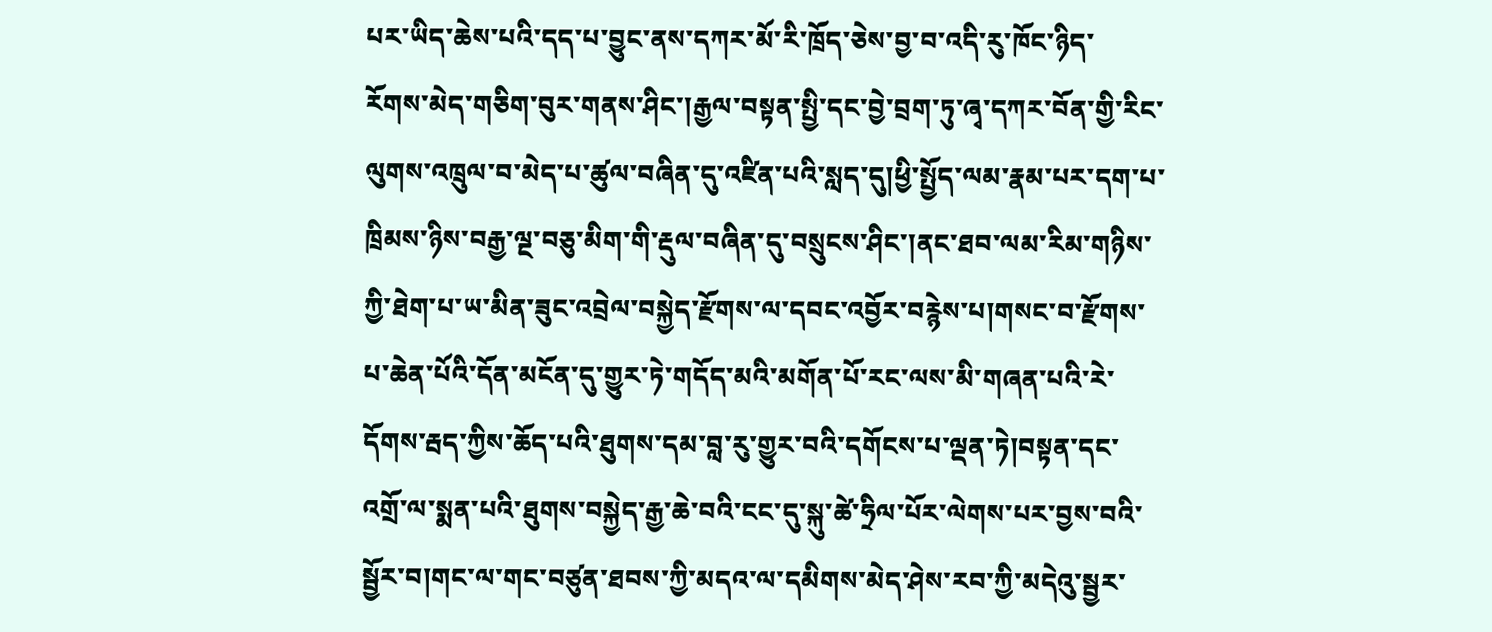པར་ཡིད་ཆེས་པའི་དད་པ་བྱུང་ནས་དཀར་མོ་རི་ཁྲོད་ཅེས་བྱ་བ་འདི་རུ་ཁོང་ཉིད་
རོགས་མེད་གཅིག་བུར་གནས་ཤིང་།རྒྱལ་བསྟན་སྤྱི་དང་བྱེ་བྲག་ཏུ་ཞྭ་དཀར་བོན་གྱི་རིང་
ལུགས་འཁྲུལ་བ་མེད་པ་ཚུལ་བཞིན་དུ་འཛིན་པའི་སླད་དུ།ཕྱི་སྤྱོད་ལམ་རྣམ་པར་དག་པ་
ཁྲིམས་ཉིས་བརྒྱ་ལྔ་བཅུ་མིག་གི་རྡུལ་བཞིན་དུ་བསྲུངས་ཤིང་།ནང་ཐབ་ལམ་རིམ་གཉིས་
ཀྱི་ཐེག་པ་ཡ་མིན་ཟུང་འབྲེལ་བསྐྱེད་རྫོགས་ལ་དབང་འབྱོར་བརྙེས་པ།གསང་བ་རྫོགས་
པ་ཆེན་པོའི་དོན་མངོན་དུ་གྱུར་ཏེ་གདོད་མའི་མགོན་པོ་རང་ལས་མི་གཞན་པའི་རེ་
དོགས་རྦད་ཀྱིས་ཆོད་པའི་ཐུགས་དམ་བླ་རུ་གྱུར་བའི་དགོངས་པ་ལྡན་ཏེ།བསྟན་དང་
འགྲོ་ལ་སྨན་པའི་ཐུགས་བསྐྱེད་རྒྱ་ཆེ་བའི་ངང་དུ་སྐུ་ཚེ་ཧྲིལ་པོར་ལེགས་པར་བྱས་བའི་
སྦྱོར་བ།གང་ལ་གང་བཙུན་ཐབས་ཀྱི་མདའ་ལ་དམིགས་མེད་ཤེས་རབ་ཀྱི་མདེའུ་སྦྱར་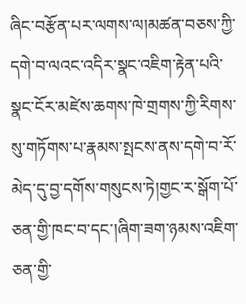ཞིང་བརྩོན་པར་ལགས་ལ།མཚན་བཅས་ཀྱི་དགེ་བ་ལའང་འདིར་སྣང་འཇིག་རྟེན་པའི་
སྣང་ངོར་མཛེས་ཆགས་ཁེ་གྲགས་ཀྱི་རིགས་སུ་གཏོགས་པ་རྣམས་སྤངས་ནས་དགེ་བ་རོ་
མེད་དུ་བྱ་དགོས་གསུངས་ཏེ།གྱང་ར་སྒོག་པོ་ཅན་གྱི་ཁང་བ་དང་།ཞིག་ཟག་ཉམས་འཇིག་
ཅན་གྱི་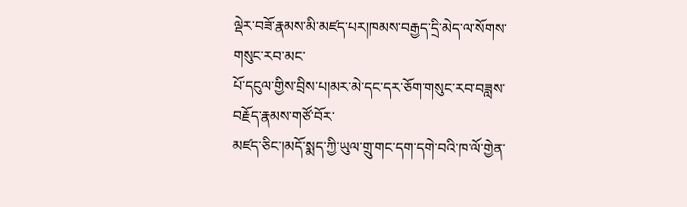ལྡེར་བཟོ་རྣམས་མི་མཛད་པར།ཁམས་བརྒྱད་དྲི་མེད་ལ་སོགས་གསུང་རབ་མང་
པོ་དངུལ་གྱིས་བྲིས་པ།མར་མེ་དང་དར་ཅོག་གསུང་རབ་བཟླས་བརྗོད་རྣམས་གཙོ་བོར་
མཛད་ཅིང་།མདོ་སྨད་ཀྱི་ཡུལ་གྲུ་གང་དག་དགེ་བའི་ཁ་ལོ་གྱེན་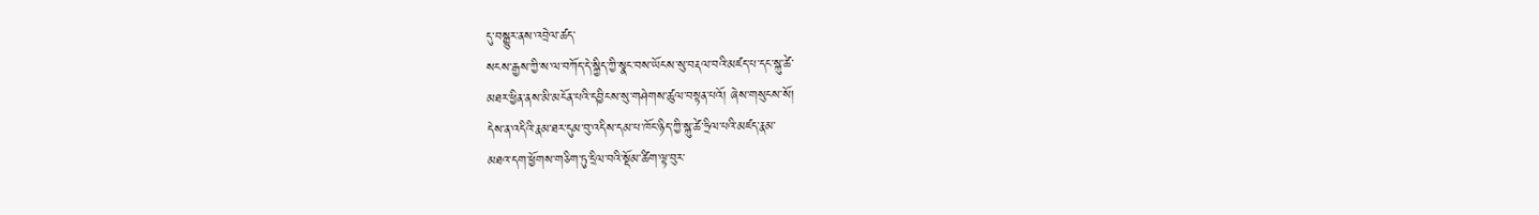དུ་བསྒྱུར་ནས་འབྲེལ་ཚད་
སངས་རྒྱས་ཀྱི་ས་ལ་བཀོད་དེ་སྐྱིད་ཀྱི་སྣང་བས་ཡོངས་སུ་བརྡལ་བའི་མཛད་པ་དང་སྐུ་ཚེ་
མཐར་ཕྱིན་ནས་མི་མངོན་པའི་དབྱིངས་སུ་གཤེགས་ཚུལ་བསྟན་པའོ། ཞེས་གསུངས་སོ།
དེས་ན་འདིའི་རྣམ་ཐར་དུམ་བུ་འདིས་དམ་པ་ཁོང་ཉིད་ཀྱི་སྐུ་ཚེ་ཧྲིལ་པའི་མཛད་རྣམ་
མཐའ་དག་ཕྱོགས་གཅིག་ཏུ་དྲིལ་བའི་སྡོམ་ཚིག་ལྟ་བུར་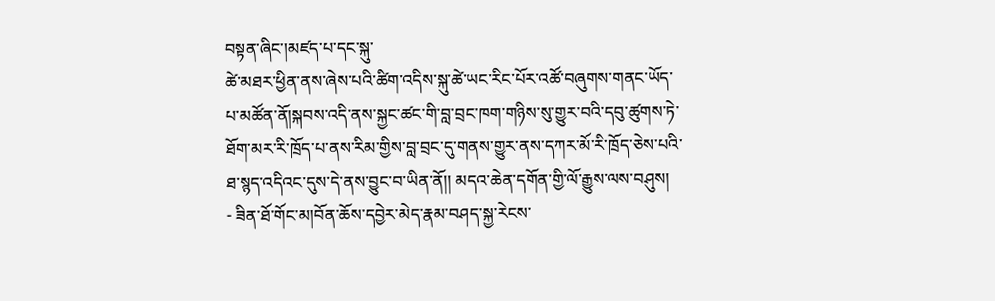བསྟན་ཞིང་།མཛད་པ་དང་སྐུ་
ཚེ་མཐར་ཕྱིན་ནས་ཞེས་པའི་ཚིག་འདིས་སྐུ་ཚེ་ཡང་རིང་པོར་འཚོ་བཞུགས་གནང་ཡོད་
པ་མཚོན་ནོ།སྐབས་འདི་ནས་སྐྱང་ཚང་གི་བླ་བྲང་ཁག་གཉིས་སུ་གྱུར་བའི་དབུ་ཚུགས་ཏེ་
ཐོག་མར་རི་ཁྲོད་པ་ནས་རིམ་གྱིས་བླ་བྲང་དུ་གནས་གྱུར་ནས་དཀར་མོ་རི་ཁྲོད་ཅེས་པའི་
ཐ་སྙད་འདིའང་དུས་དེ་ནས་བྱུང་བ་ཡིན་ནོ།། མདའ་ཆེན་དགོན་གྱི་ལོ་རྒྱུས་ལས་བཤུས།
- ཟིན་ཐོ་གོང་མ།བོན་ཆོས་དབྱེར་མེད་རྣམ་བཤད་སྐྱ་རེངས་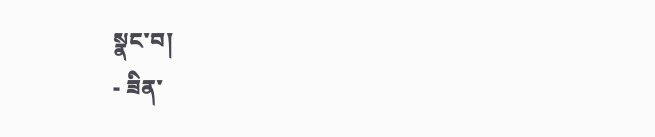སྣང་བ།
- ཟིན་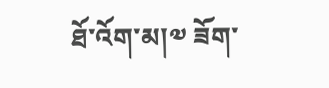ཐོ་འོག་མ།༧ ཟོག་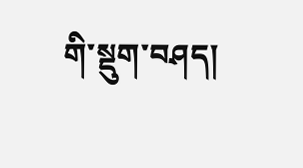གི་སྡུག་བཤད།